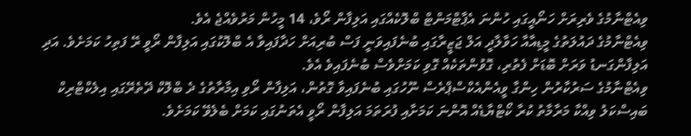ވިއެޓްނާމުގެ ވެރިރަށް ހަނޯއީގައި ހުންނަ އެޕާޓްމަންޓް ބްލޮކެއްގައި އަލިފާން ރޯވެ، 14 މީހުން މަރުވެއްޖެ އެވެ.
ވިއެޓްނާމުގެ ދައުލަތުގެ މީޑިއާއާ ހަވާލާދީ އަލް ޖަޒީރާގައި ބުނެފައިވަނީ ފަސް ބުރިއަށް ހަދާފައިވާ އެ ބްލޮކުގައި އަލިފާން ރޯވީ ރޭ ފަތިހު ކަމަށެވެ. އަދި އަލިފާންގަނޑު ވަރަށް ބޮޑަށް ފެތުރި، ގޮވުންތަކެއް ގޮވި ކަމަށްވެސް ބުނެފައިވެ އެވެ.
ވިއެޓްނާމުގެ ސަރުކާރުން ހިންގާ ވީއެންއެކްސްޕްރެސް ނޫހުގައި ބުނެފައިވާ ގޮތުން، އަލިފާން ރޯވި އިމާރާތުގެ ދެ ބްލޮކް ދޭތެރޭގައި އިލެކްޓްރިކް ބައިސްކަލު ވިއްކާ މަރާމާތު ކުރާ ކޯޓްޔާޑެއް އޮންނަ ކަމަށާއި ފުރަތަމަ އަލިފާން ރޯވީ އެތަނުގައި ކަމަށް ބެލެވޭ ކަމަށެވެ.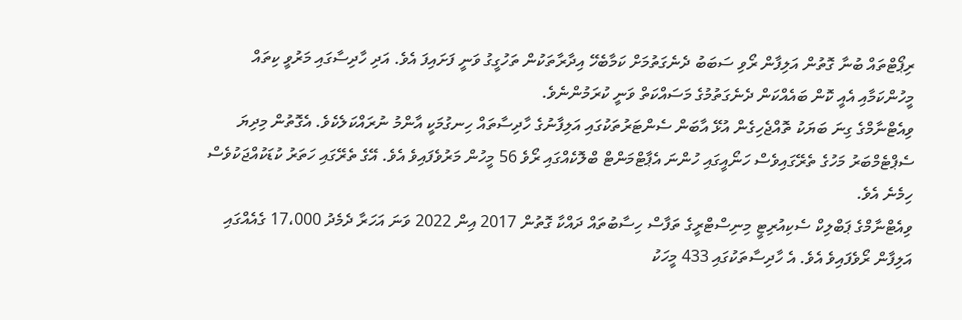ރިޕޯޓްތައް ބުނާ ގޮތުން އަލިފާން ރޯވި ސަބަބު ދެނެގަތުމަށް ކަމާބެހޭ އިދާރާތަކުން ތަހުގީގު ވަނީ ފަށައިފަ އެވެ. އަދި ހާދިސާގައި މަރުވީ ކިތައް މީހުންކަމާއި އެއީ ކޮން ބައެއްކަން ދެނެގަތުމުގެ މަސައްކަތް ވަނީ ކުރަމުންނެވެ.
ވިއެޓްނާމްގެ ގިނަ ބަޔަކު ތޮއްޖެހިގެން އުޅޭ އާބަން ސެންޓަރުތަކުގައި އަލިފާނުގެ ހާދިސާތައް ހިނގުމަކީ އާންމު ނުރައްކަލެކެވެ. އެގޮތުން މިދިޔަ ސެޕްޓެމްބަރު މަހުގެ ތެރޭގައިވެސް ހަނޯއީގައި ހުންނަ އެޕާޓްމަންޓް ބްލޮކެއްގައި ރޯވެ 56 މީހުން މަރުވެފައިވެ އެވެ. އޭގެ ތެރޭގައި ހަތަރު ކުޑަކުއްޖަކުވެސް ހިމެނެ އެވެ.
ވިއެޓްނާމްގެ ޕަބްލިކް ސެކިއުރިޓީ މިނިސްޓްރީގެ ތަފާސް ހިސާބުތައް ދައްކާ ގޮތުން 2017 އިން 2022 ވަނަ އަހަރާ ދެމެދު 17،000 ގެއެއްގައި އަލިފާން ރޯވެފައިވެ އެވެ. އެ ހާދިސާތަކުގައި 433 މީހަކު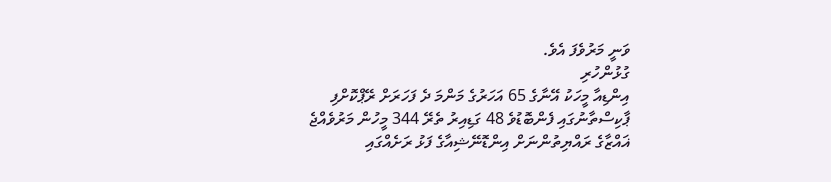ވަނީ މަރުވެފަ އެވެ.
ގުޅުންހުރި
އިންޑިއާ މީހަކު އޭނާގެ 65 އަހަރުގެ މަންމަ ދެ ފަހަރަށް ރޭޕްކޮށްފި
ޕާކިސްތާނުގައި ފެންބޮޑުވެ 48 ގަޑިއިރު ތެރޭ 344 މީހުން މަރުވެއްޖެ
ޣައްޒާގެ ރައްޔިތުންނަށް އިންޑޮނޭޝިއާގެ ފަޅު ރަށެއްގައި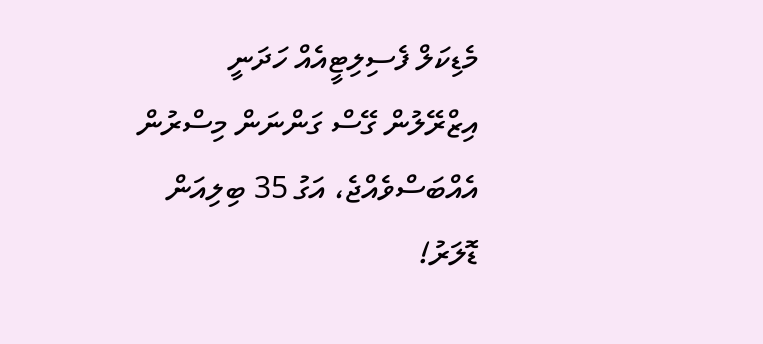މެޑިކަލް ފެސިލިޓީއެއް ހަދަނީ
އިޒްރޭލުން ގޭސް ގަންނަން މިސްރުން އެއްބަސްވެއްޖެ، އަގު 35 ބިލިއަން ޑޮލަރު!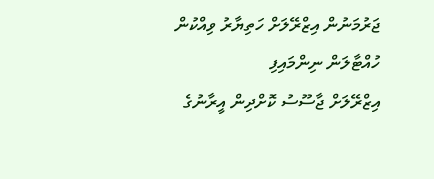ޖަރުމަނުން އިޒްރޭލަށް ހަތިޔާރު ވިއްކުން ހުއްޓާލަން ނިންމައިފި
އިޒްރޭލަށް ޖާސޫސު ކޮށްދިން އީރާނުގެ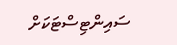ސައިންޓިސްޓަކަށް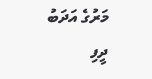މަރުގެ އަދަބު ދީފި